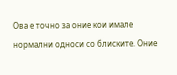Ова е точно за оние кои имале нормални односи со блиските. Оние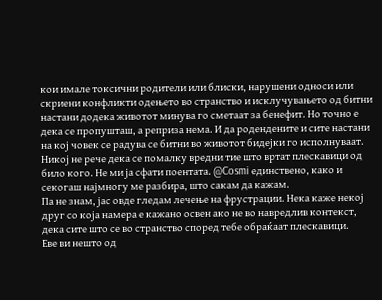кои имале токсични родители или блиски, нарушени односи или скриени конфликти одењето во странство и исклучувањето од битни настани додека животот минува го сметаат за бенефит. Но точно е дека се пропушташ, а реприза нема. И да родендените и сите настани на кој човек се радува се битни во животот бидејки го исполнуваат.
Никој не рече дека се помалку вредни тие што вртат плескавици од било кого. Не ми ја сфати поентата. @Cosmi единствено, како и секогаш најмногу ме разбира, што сакам да кажам.
Па не знам, јас овде гледам лечење на фрустрации. Нека каже некој друг со која намера е кажано освен ако не во навредлив контекст, дека сите што се во странство според тебе обраќаат плескавици.
Еве ви нешто од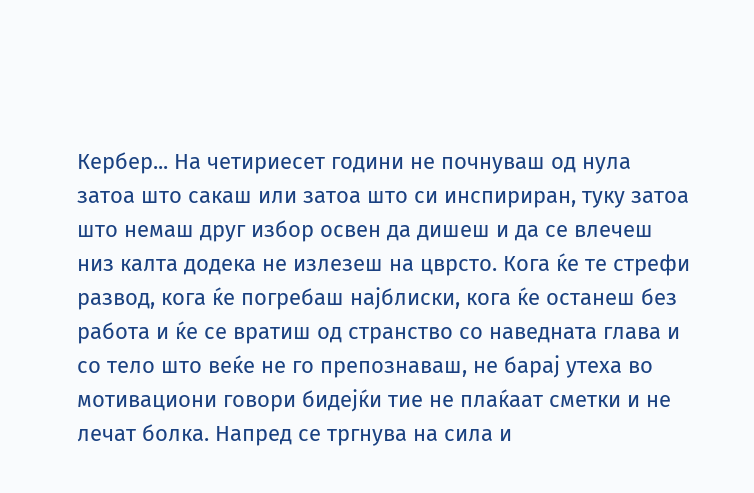Кербер... На четириесет години не почнуваш од нула затоа што сакаш или затоа што си инспириран, туку затоа што немаш друг избор освен да дишеш и да се влечеш низ калта додека не излезеш на цврсто. Кога ќе те стрефи развод, кога ќе погребаш најблиски, кога ќе останеш без работа и ќе се вратиш од странство со наведната глава и со тело што веќе не го препознаваш, не барај утеха во мотивациони говори бидејќи тие не плаќаат сметки и не лечат болка. Напред се тргнува на сила и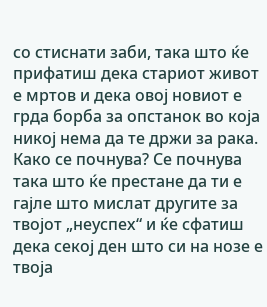со стиснати заби, така што ќе прифатиш дека стариот живот е мртов и дека овој новиот е грда борба за опстанок во која никој нема да те држи за рака. Како се почнува? Се почнува така што ќе престане да ти е гајле што мислат другите за твојот „неуспех“ и ќе сфатиш дека секој ден што си на нозе е твоја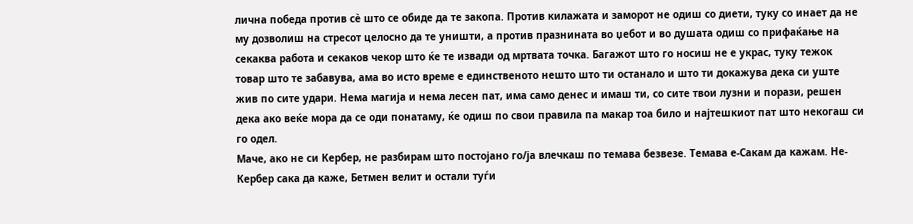лична победа против сè што се обиде да те закопа. Против килажата и заморот не одиш со диети, туку со инает да не му дозволиш на стресот целосно да те уништи, а против празнината во џебот и во душата одиш со прифаќање на секаква работа и секаков чекор што ќе те извади од мртвата точка. Багажот што го носиш не е украс, туку тежок товар што те забавува, ама во исто време е единственото нешто што ти останало и што ти докажува дека си уште жив по сите удари. Нема магија и нема лесен пат, има само денес и имаш ти, со сите твои лузни и порази, решен дека ако веќе мора да се оди понатаму, ќе одиш по свои правила па макар тоа било и најтешкиот пат што некогаш си го одел.
Маче, ако не си Кербер, не разбирам што постојано го/ја влечкаш по темава безвезе. Темава е-Сакам да кажам. Не- Кербер сака да каже, Бетмен велит и остали туѓи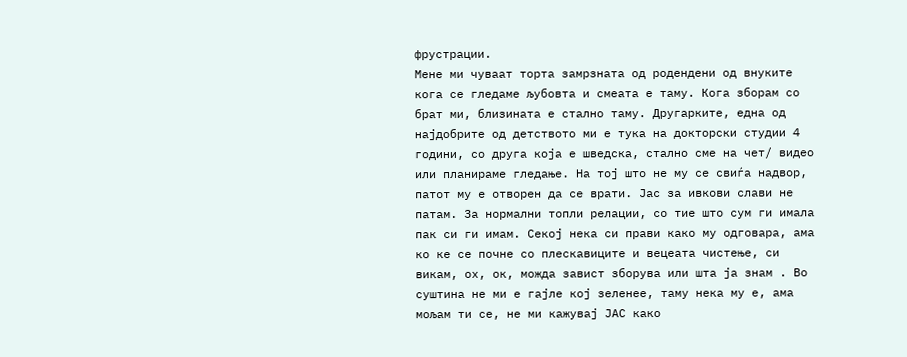фрустрации.
Мене ми чуваат торта замрзната од родендени од внуките кога се гледаме љубовта и смеата е таму. Кога зборам со брат ми, близината е стално таму. Другарките, една од најдобрите од детството ми е тука на докторски студии 4 години, со друга која е шведска, стално сме на чет/ видео или планираме гледање. На тој што не му се свиѓа надвор, патот му е отворен да се врати. Јас за ивкови слави не патам. За нормални топли релации, со тие што сум ги имала пак си ги имам. Секој нека си прави како му одговара, ама ко ке се почне со плескавиците и вецеата чистење, си викам, ох, ок, можда завист зборува или шта ја знам . Во суштина не ми е гајле кој зеленее, таму нека му е, ама мољам ти се, не ми кажувај ЈАС како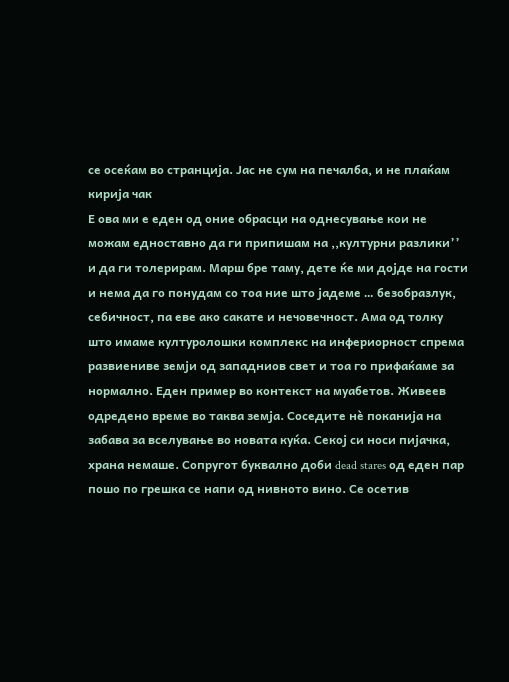се осеќам во странција. Јас не сум на печалба, и не плаќам кирија чак
Е ова ми е еден од оние обрасци на однесување кои не можам едноставно да ги припишам на ,,културни разлики’’ и да ги толерирам. Марш бре таму, дете ќе ми дојде на гости и нема да го понудам со тоа ние што јадеме … безобразлук, себичност, па еве ако сакате и нечовечност. Ама од толку што имаме културолошки комплекс на инфериорност спрема развиениве земји од западниов свет и тоа го прифаќаме за нормално. Еден пример во контекст на муабетов. Живеев одредено време во таква земја. Соседите нѐ поканија на забава за вселување во новата куќа. Секој си носи пијачка, храна немаше. Сопругот буквално доби dead stares од еден пар пошо по грешка се напи од нивното вино. Се осетив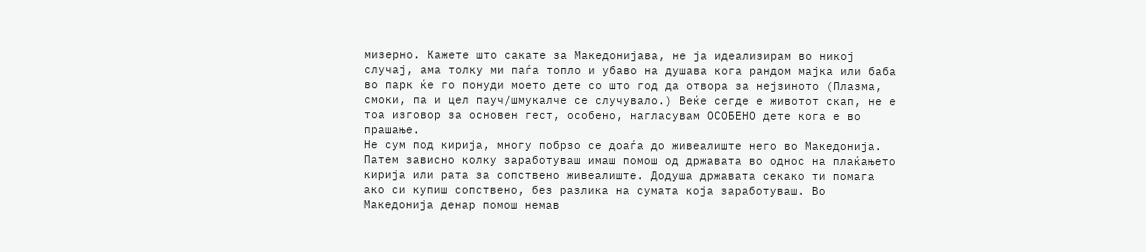мизерно. Кажете што сакате за Македонијава, не ја идеализирам во никој случај, ама толку ми паѓа топло и убаво на душава кога рандом мајка или баба во парк ќе го понуди моето дете со што год да отвора за нејзиното (Плазма, смоки, па и цел пауч/шмукалче се случувало.) Веќе сегде е животот скап, не е тоа изговор за основен гест, особено, нагласувам ОСОБЕНО дете кога е во прашање.
Не сум под кирија, многу побрзо се доаѓа до живеалиште него во Македонија. Патем зависно колку заработуваш имаш помош од државата во однос на плаќањето кирија или рата за сопствено живеалиште. Додуша државата секако ти помага ако си купиш сопствено, без разлика на сумата која заработуваш. Во Македонија денар помош немав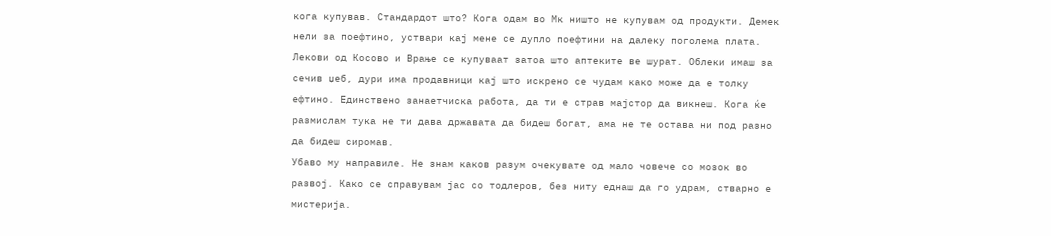кога купував. Стандардот што? Кога одам во Мк ништо не купувам од продукти. Демек нели за поефтино, уствари кај мене се дупло поефтини на далеку поголема плата. Лекови од Косово и Врање се купуваат затоа што аптеките ве шурат. Облеки имаш за сечив џеб, дури има продавници кај што искрено се чудам како може да е толку ефтино. Единствено занаетчиска работа, да ти е страв мајстор да викнеш. Кога ќе размислам тука не ти дава државата да бидеш богат, ама не те остава ни под разно да бидеш сиромав.
Убаво му направиле. Не знам каков разум очекувате од мало човече со мозок во развој. Како се справувам јас со тодлеров, без ниту еднаш да го удрам, стварно е мистерија.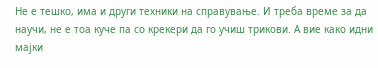Не е тешко, има и други техники на справување. И треба време за да научи, не е тоа куче па со крекери да го учиш трикови. А вие како идни мајки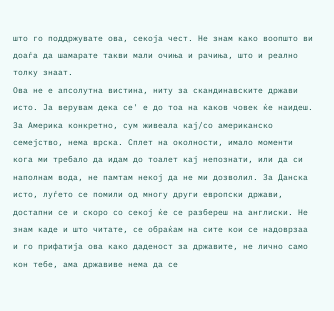што го поддржувате ова, секоја чест. Не знам како воопшто ви доаѓа да шамарате такви мали очиња и рачиња, што и реално толку знаат.
Ова не е апсолутна вистина, ниту за скандинавските држави исто. Ја верувам дека се' е до тоа на каков човек ќе наидеш. За Америка конкретно, сум живеала кај/со американско семејство, нема врска. Сплет на околности, имало моменти кога ми требало да идам до тоалет кај непознати, или да си наполнам вода, не памтам некој да не ми дозволил. За Данска исто, луѓето се помили од многу други европски држави, достапни се и скоро со секој ќе се разбереш на англиски. Не знам каде и што читате, се обраќам на сите кои се надоврзаа и го прифатија ова како даденост за државите, не лично само кон тебе, ама државиве нема да се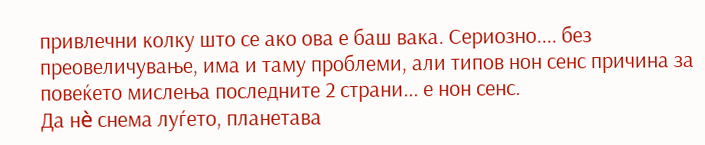привлечни колку што се ако ова е баш вака. Сериозно.... без преовеличување, има и таму проблеми, али типов нон сенс причина за повеќето мислења последните 2 страни... е нон сенс.
Да нè снема луѓето, планетава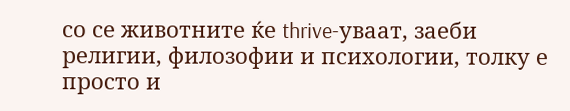со се животните ќе thrive-уваат, заеби религии, филозофии и психологии, толку е просто и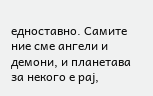едноставно. Самите ние сме ангели и демони, и планетава за некого е рај,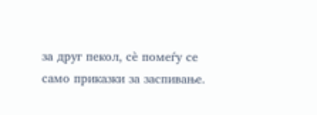за друг пекол, сè помеѓу се само приказки за заспивање.